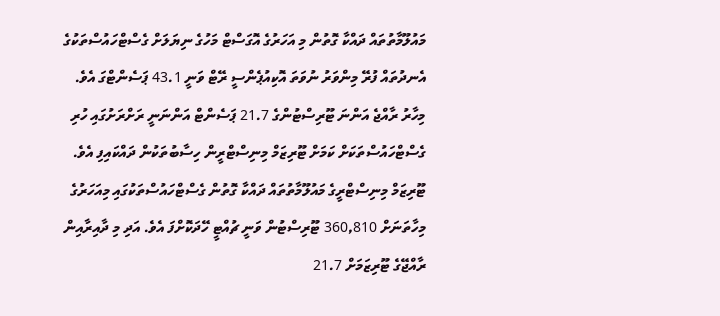މައުލޫމާތުތައް ދައްކާ ގޮތުން މި އަހަރުގެ އޮގަސްޓް މަހުގެ ނިޔަލަށް ގެސްޓްހައުސްތަކުގެ އެނދުތައް ފުރޭ މިންވަރު ނުވަތަ އޮކިއުޕެންސީ ރޭޓް ވަނީ 43.1 ޕަސެންޓްގަ އެވެ.
މިހާރު ރާއްޖެ އަންނަ ޓޫރިސްޓުންގެ 21.7 ޕަސެންޓް އަންނަނީ ރަށްރަށުގައި ހުރި ގެސްޓްހައުސްތަކަށް ކަމަށް ޓޫރިޒަމް މިނިސްޓްރީން ހިސާބުތަކުން ދައްކައިފި އެވެ.
ޓޫރިޒަމް މިނިސްޓްރީގެ މައުލޫމާތުތައް ދައްކާ ގޮތުން ގެސްޓްހައުސްތަކުގައި މިއަހަރުގެ މިހާތަނަށް 360,810 ޓޫރިސްޓުން ވަނީ ޗުއްޓީ ހޭދަކޮށްފަ އެވެ. އަދި މި ދާއިރާއިން ރާއްޖޭގެ ޓޫރިޒަމަށް 21.7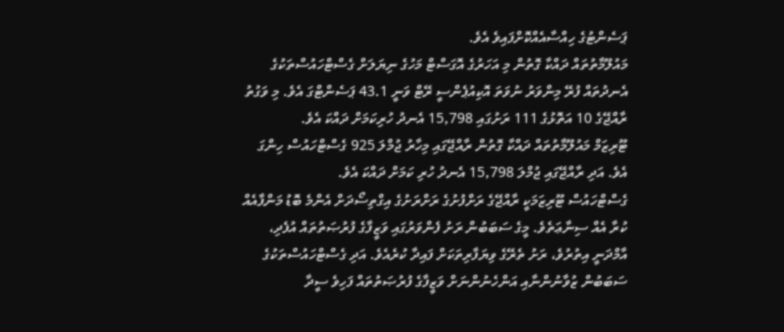ޕަސެންޓުގެ ހިއްސާއެއްކޮށްފައިވެ އެވެ.
މައުލޫމާތުތައް ދައްކާ ގޮތުން މި އަހަރުގެ އޮގަސްޓް މަހުގެ ނިޔަލަށް ގެސްޓްހައުސްތަކުގެ އެނދުތައް ފުރޭ މިންވަރު ނުވަތަ އޮކިއުޕެންސީ ރޭޓް ވަނީ 43.1 ޕަސެންޓްގަ އެވެ. މި ވަގުތު ރާއްޖޭގެ 10 އަތޮޅުގެ 111 ރަށުގައި 15,798 އެނދު ހުރިކަމަށް ދައްކަ އެވެ.
ޓޫރިޒަމް މައުލޫމާތުތައް ދައްކާ ގޮތުން ރާއްޖޭގައި މިހާރު ޖުމްލަ 925 ގެސްޓްހައުސް ހިންގަ އެވެ. އަދި ރާއްޖޭގައި ޖުމްލަ 15,798 އެނދު ހުރި ކަމަށް ދައްކަ އެވެ.
ގެސްޓްހައުސް ޓޫރިޒަމަކީ ރާއްޖޭގެ ރަށްފުށުގެ ރަށްރަށުގެ އިގްތިސޯދަށް އެންމެ ބޮޑު މަންފާއެއް ކުރާ އެއް ސިނާޢަތެވެ. މީގެ ސަބަބުން ރަށު ފެންވަރުގައި ވަޒީފާގެ ފުރުޞަތުތައް އުފެދި، އާމްދަނީ އިތުރުވެ، ރަށު ތެރޭގެ ވިޔަފާރިތަކަށް ފައިދާ ކުރެއެވެ. އަދި ގެސްޓްހައުސްތަކުގެ ސަބަބުން ޒުވާނުންނާއި އަންހެނުންނަށް ވަޒީފާގެ ފުރުޞަތުތައް ފަހިވެ ސީދާ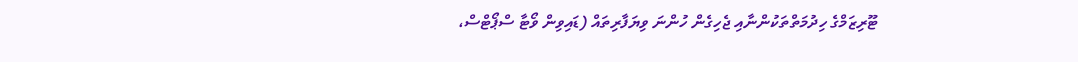ޓޫރިޒަމްގެ ހިދުމަތްތަކުންނާއި ޖެހިގެން ހުންނަ ވިޔަފާރިތައް (ޑައިވިން ވޯޓާ ސްޕޯޓްސް،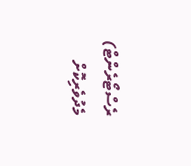ރެސްޓޯރެންޓް) މެދުވެރިކޮށް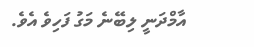އާމްދަނީ ލިބޭނެ މަގު ފަހިވެ އެވެ.